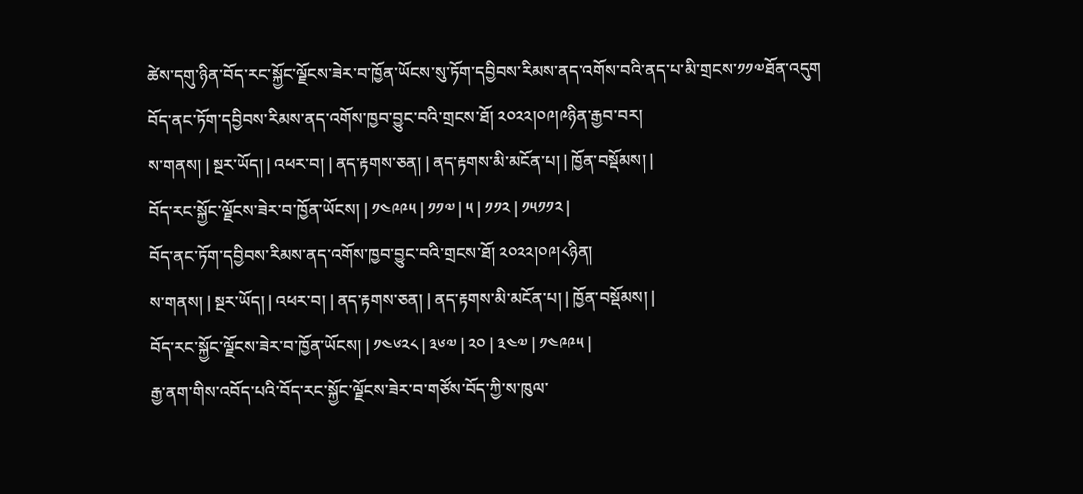ཚེས་དགུ་ཉིན་བོད་རང་སྐྱོང་ལྗོངས་ཟེར་བ་ཁྱོན་ཡོངས་སུ་ཏོག་དབྱིབས་རིམས་ནད་འགོས་བའི་ནད་པ་མི་གྲངས་༡༡༧ཐོན་འདུག
བོད་ནང་ཏོག་དབྱིབས་རིམས་ནད་འགོས་ཁྱབ་བྱུང་བའི་གྲངས་ཐོ། ༢༠༢༢།༠༩།༩ཉིན་རྒྱབ་བར།
ས་གནས། | སྔར་ཡོད། | འཕར་བ། | ནད་རྟགས་ཅན། | ནད་རྟགས་མི་མངོན་པ། | ཁྱོན་བསྡོམས། |
བོད་རང་སྐྱོང་ལྗོངས་ཟེར་བ་ཁྱོན་ཡོངས། | ༡༤༩༩༥ | ༡༡༧ | ༥ | ༡༡༢ | ༡༥༡༡༢ |
བོད་ནང་ཏོག་དབྱིབས་རིམས་ནད་འགོས་ཁྱབ་བྱུང་བའི་གྲངས་ཐོ། ༢༠༢༢།༠༩།༨ཉིན།
ས་གནས། | སྔར་ཡོད། | འཕར་བ། | ནད་རྟགས་ཅན། | ནད་རྟགས་མི་མངོན་པ། | ཁྱོན་བསྡོམས། |
བོད་རང་སྐྱོང་ལྗོངས་ཟེར་བ་ཁྱོན་ཡོངས། | ༡༤༦༢༨ | ༣༦༧ | ༢༠ | ༣༤༧ | ༡༤༩༩༥ |
རྒྱ་ནག་གིས་འབོད་པའི་བོད་རང་སྐྱོང་ལྗོངས་ཟེར་བ་གཙོས་བོད་ཀྱི་ས་ཁུལ་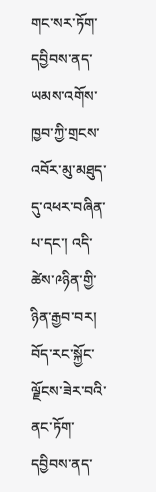གང་སར་ཏོག་དབྱིབས་ནད་ཡམས་འགོས་ཁྱབ་ཀྱི་གྲངས་འབོར་མུ་མཐུད་དུ་འཕར་བཞིན་པ་དང་། འདི་ཚེས་༩ཉིན་གྱི་ཉིན་རྒྱབ་བར། བོད་རང་སྐྱོང་ལྗོངས་ཟེར་བའི་ནང་ཏོག་དབྱིབས་ནད་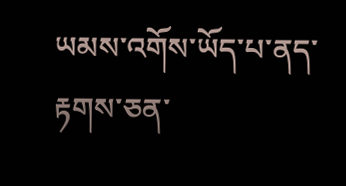ཡམས་འགོས་ཡོད་པ་ནད་རྟགས་ཅན་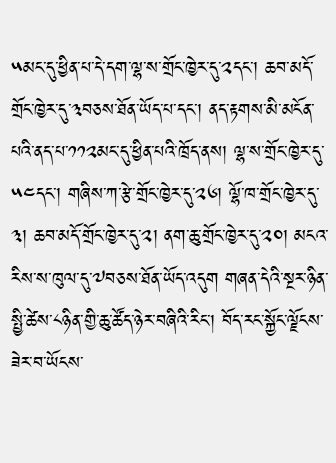༥མང་དུ་ཕྱིན་པ་དེ་དག་ལྷ་ས་གྲོང་ཁྱེར་དུ་༢དང་། ཆབ་མདོ་གྲོང་ཁྱེར་དུ་༣བཅས་ཐོན་ཡོད་པ་དང་། ནད་རྟགས་མི་མངོན་པའི་ནད་པ་༡༡༢མང་དུ་ཕྱིན་པའི་ཁྲོད་ནས། ལྷ་ས་གྲོང་ཁྱེར་དུ་༥༤དང་། གཞིས་ཀ་རྩེ་གྲོང་ཁྱེར་དུ་༢༦། ལྷོ་ཁ་གྲོང་ཁྱེར་དུ་༣། ཆབ་མདོ་གྲོང་ཁྱེར་དུ་༢། ནག་ཆུ་གྲོང་ཁྱེར་དུ་༢༠། མངའ་རིས་ས་ཁུལ་དུ་༧བཅས་ཐོན་ཡོད་འདུག གཞན་དེའི་སྔར་ཉིན་སྤྱི་ཚེས་༨ཉིན་གྱི་ཆུ་ཚོད་ཉེར་བཞིའི་རིང་། བོད་རང་སྐྱོང་ལྗོངས་ཟེར་བ་ཡོངས་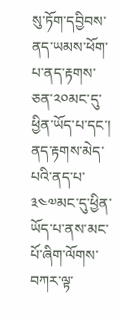སུ་ཏོག་དབྱིབས་ནད་ཡམས་ཕོག་པ་ནད་རྟགས་ཅན་༢༠མང་དུ་ཕྱིན་ཡོད་པ་དང་། ནད་རྟགས་མེད་པའི་ནད་པ་༣༤༧མང་དུ་ཕྱིན་ཡོད་པ་ནས་མང་པོ་ཞིག་ལོགས་བཀར་ལྟ་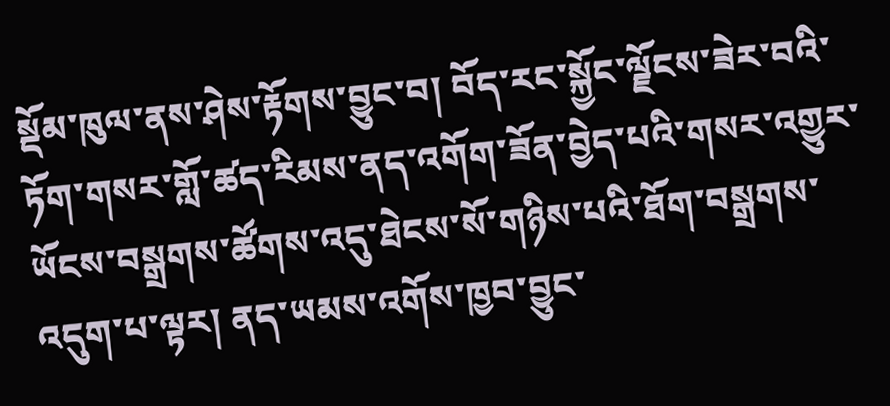སྡོམ་ཁུལ་ནས་ཤེས་རྟོགས་བྱུང་བ། བོད་རང་སྐྱོང་ལྗོངས་ཟེར་བའི་ཏོག་གསར་གློ་ཚད་རིམས་ནད་འགོག་ཟོན་བྱེད་པའི་གསར་འགྱུར་ཡོངས་བསྒྲགས་ཚོགས་འདུ་ཐེངས་སོ་གཉིས་པའི་ཐོག་བསྒྲགས་འདུག་པ་ལྟར། ནད་ཡམས་འགོས་ཁྱབ་བྱུང་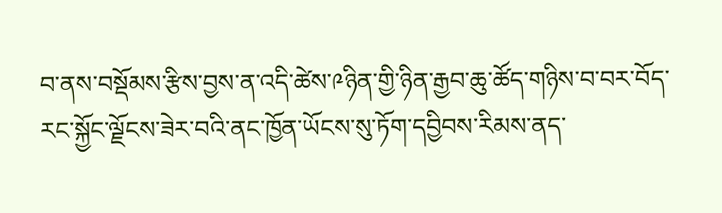བ་ནས་བསྡོམས་རྩིས་བྱས་ན་འདི་ཚེས་༩ཉིན་གྱི་ཉིན་རྒྱབ་ཆུ་ཚོད་གཉིས་བ་བར་བོད་རང་སྐྱོང་ལྗོངས་ཟེར་བའི་ནང་ཁྱོན་ཡོངས་སུ་ཏོག་དབྱིབས་རིམས་ནད་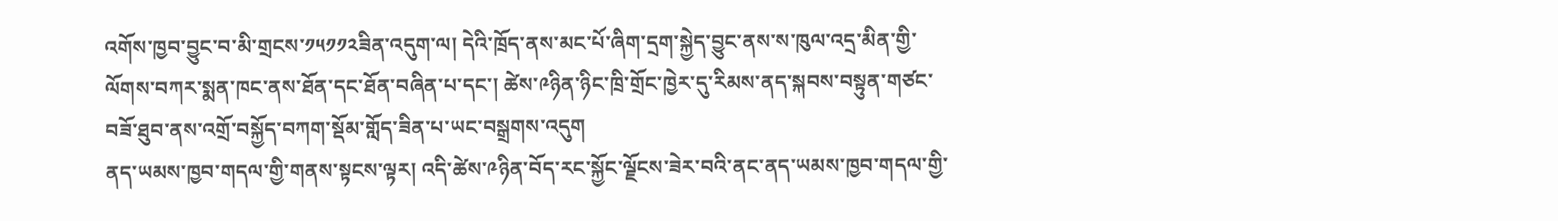འགོས་ཁྱབ་བྱུང་བ་མི་གྲངས་༡༥༡༡༢ཟིན་འདུག་ལ། དེའི་ཁྲོད་ནས་མང་པོ་ཞིག་དྲག་སྐྱེད་བྱུང་ནས་ས་ཁུལ་འདྲ་མིན་གྱི་ལོགས་བཀར་སྨན་ཁང་ནས་ཐོན་དང་ཐོན་བཞིན་པ་དང་། ཚེས་༩ཉིན་ཉིང་ཁྲི་གྲོང་ཁྱེར་དུ་རིམས་ནད་སྐབས་བསྟུན་གཙང་བཟོ་ཐུབ་ནས་འགྲོ་བསྐྱོད་བཀག་སྡོམ་གློད་ཟིན་པ་ཡང་བསྒྲགས་འདུག
ནད་ཡམས་ཁྱབ་གདལ་གྱི་གནས་སྟངས་ལྟར། འདི་ཚེས་༩ཉིན་བོད་རང་སྐྱོང་ལྗོངས་ཟེར་བའི་ནང་ནད་ཡམས་ཁྱབ་གདལ་གྱི་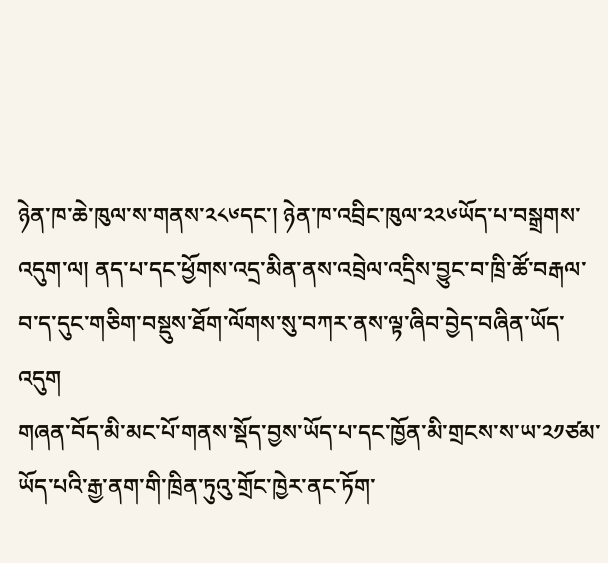ཉེན་ཁ་ཆེ་ཁུལ་ས་གནས་༢༨༦དང་། ཉེན་ཁ་འབྲིང་ཁུལ་༢༢༦ཡོད་པ་བསྒྲགས་འདུག་ལ། ནད་པ་དང་ཕྱོགས་འདྲ་མིན་ནས་འབྲེལ་འདྲིས་བྱུང་བ་ཁྲི་ཚོ་བརྒལ་བ་ད་དུང་གཅིག་བསྡུས་ཐོག་ལོགས་སུ་བཀར་ནས་ལྟ་ཞིབ་བྱེད་བཞིན་ཡོད་འདུག
གཞན་བོད་མི་མང་པོ་གནས་སྡོད་བྱས་ཡོད་པ་དང་ཁྱོན་མི་གྲངས་ས་ཡ་༢༡ཙམ་ཡོད་པའི་རྒྱ་ནག་གི་ཁྲིན་ཏུའུ་གྲོང་ཁྱེར་ནང་ཏོག་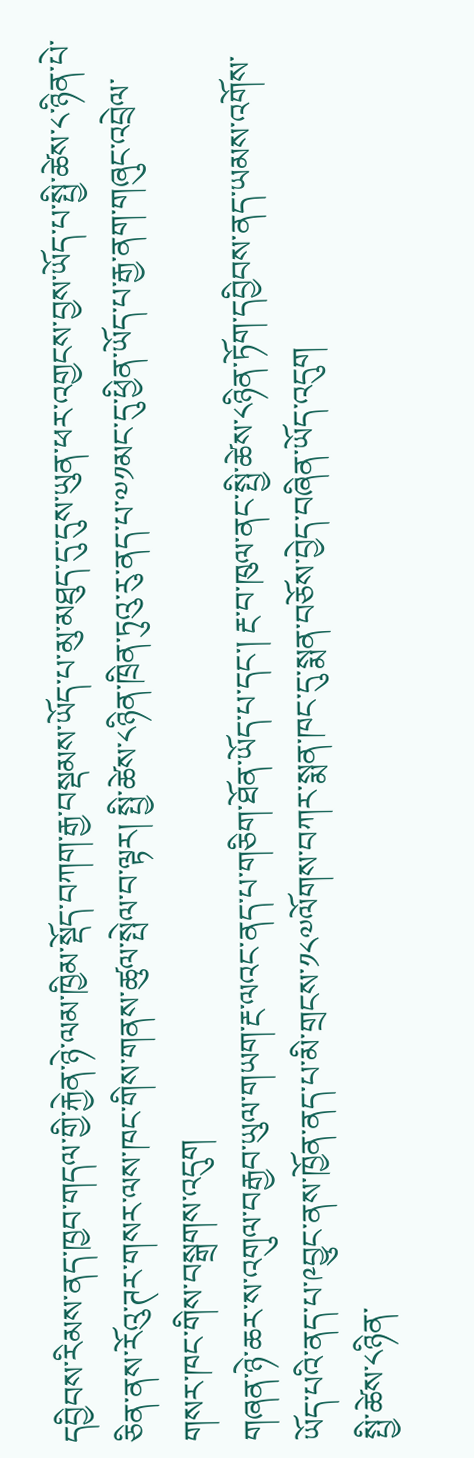དབྱིབས་རིམས་ནད་ཁྱབ་གདལ་གྱི་རྐྱེན་ཉེ་ལམ་ཁྱིམ་སྡོད་བཀག་རྒྱ་བསྡམས་ཡོད་པ་མུ་མཐུད་དུ་དུས་ཡུན་ཕར་འགྱངས་བྱས་ཡོད་པ་སྤྱི་ཚེས་༨་ཉིན་པེ་ཅིན་ནས་རོའུ་ཊར་གསར་ལས་ཁང་གིས་གནས་ཚུལ་སྤེལ་བ་ལྟར། སྤྱི་ཚེས་༨ཉིན་ཁྲིན་ཏུའུ་རུ་ནད་པ་༧༡མང་དུ་ཕྱིན་ཡོད་པ་རྒྱ་ནག་གཞུང་འབྲེལ་གསར་ཁང་གིས་བསྒྲགས་འདུག
གཞན་ཉེ་ཆར་ས་འགུལ་བརྒྱབ་ཡུལ་གཡག་རྔ་ལའང་ནད་པ་གཅིག་ཐོན་ཡོད་པ་དང་། རྔ་བ་ཁུལ་ནང་སྤྱི་ཚེས་༨ཉིན་ཏོག་དབྱིབས་ནད་ཡམས་འགོས་ཡོད་པའི་ནད་པ་༩བྱུང་ནས་ཁྱོན་ནད་པ་མི་གྲངས་༡༨༧ལོགས་བཀར་སྨན་ཁང་དུ་སྨན་བཅོས་བྱེད་བཞིན་ཡོད་འདུག
སྤྱི་ཚེས་༨ཉིན་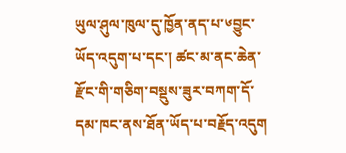ཡུལ་ཤུལ་ཁུལ་དུ་ཁྱོན་ནད་པ་༦བྱུང་ཡོད་འདུག་པ་དང་། ཚང་མ་ནང་ཆེན་རྫོང་གི་གཅིག་བསྡུས་ཟུར་བཀག་དོ་དམ་ཁང་ནས་ཐོན་ཡོད་པ་བརྗོད་འདུག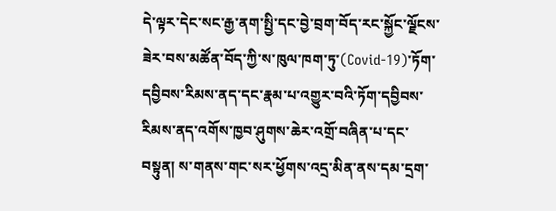དེ་ལྟར་དེང་སང་རྒྱ་ནག་སྤྱི་དང་བྱེ་བྲག་བོད་རང་སྐྱོང་ལྗོངས་ཟེར་བས་མཚོན་བོད་ཀྱི་ས་ཁུལ་ཁག་ཏུ་(Covid-19)་ཏོག་དབྱིབས་རིམས་ནད་དང་རྣམ་པ་འགྱུར་བའི་ཏོག་དབྱིབས་རིམས་ནད་འགོས་ཁྱབ་ཤུགས་ཆེར་འགྲོ་བཞིན་པ་དང་བསྟུན། ས་གནས་གང་སར་ཕྱོགས་འདྲ་མིན་ནས་དམ་དྲག་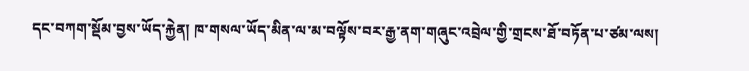དང་བཀག་སྡོམ་བྱས་ཡོད་རྐྱེན། ཁ་གསལ་ཡོད་མིན་ལ་མ་བལྟོས་བར་རྒྱ་ནག་གཞུང་འབྲེལ་གྱི་གྲངས་ཐོ་བཏོན་པ་ཙམ་ལས།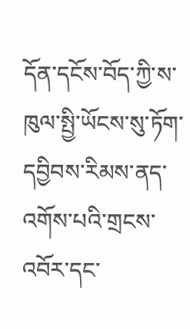དོན་དངོས་བོད་ཀྱི་ས་ཁུལ་སྤྱི་ཡོངས་སུ་ཏོག་དབྱིབས་རིམས་ནད་འགོས་པའི་གྲངས་འབོར་དང་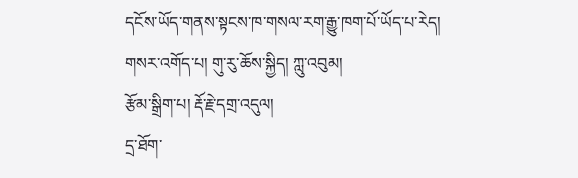དངོས་ཡོད་གནས་སྟངས་ཁ་གསལ་རག་རྒྱུ་ཁག་པོ་ཡོད་པ་རེད།
གསར་འགོད་པ། གུ་རུ་ཆོས་སྐྱིད། ཀླུ་འབུམ།
རྩོམ་སྒྲིག་པ། རྡོ་རྗེ་དགྲ་འདུལ།
དྲ་ཐོག་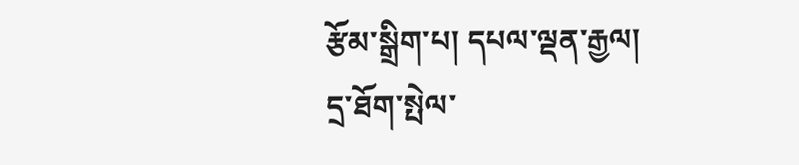རྩོམ་སྒྲིག་པ། དཔལ་ལྡན་རྒྱལ།
དྲ་ཐོག་སྤེལ་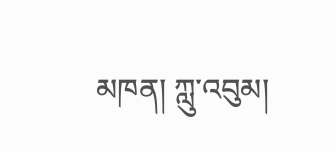མཁན། ཀླུ་འབུམ།